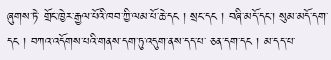ཞུགས་ཏེ་ གྲོང་ཁྱེར་རྒྱལ་པོའི་ཁབ་ཀྱི་ལམ་པོ་ཆེ་དང ། སྲང་དང ། བཞི་མདོ་དང་། སུམ་མདོ་དག་དང ། བཀའ་འདོགས་པའི་གནས་དག་ཏུ་འདུག་ནས་དད་པ་ ཅན་དག་དང ། མ་དད་པ་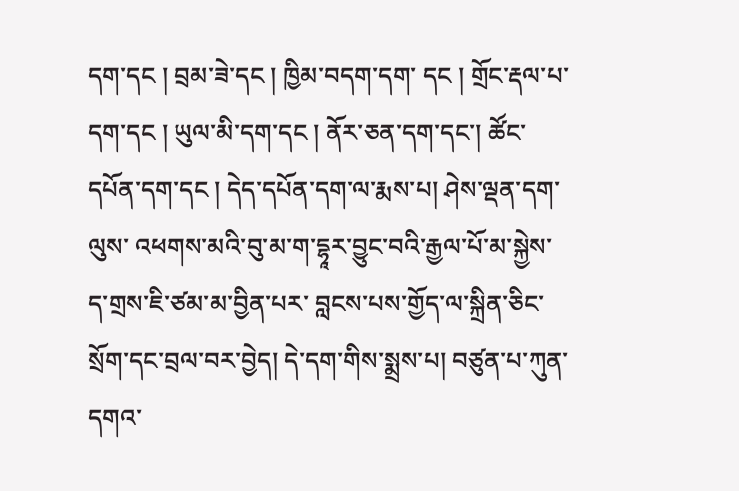དག་དང ། བྲམ་ཟེ་དང ། ཁྱིམ་བདག་དག་ དང ། གྲོང་རྡལ་པ་དག་དང ། ཡུལ་མི་དག་དང ། ནོར་ཅན་དག་དང་། ཚོང་དཔོན་དག་དང ། དེད་དཔོན་དག་ལ་རྨས་པ། ཤེས་ལྡན་དག་ལུས་ འཕགས་མའི་བུ་མ་ག་དྷཱར་བྱུང་བའི་རྒྱལ་པོ་མ་སྐྱེས་ད་གྲས་ཇི་ཙམ་མ་བྱིན་པར་ བླངས་པས་གྱོད་ལ་སྐྲིན་ཅིང་སྲོག་དང་བྲལ་བར་བྱེད། དེ་དག་གིས་སྨྲས་པ། བཙུན་པ་ཀུན་དགའ་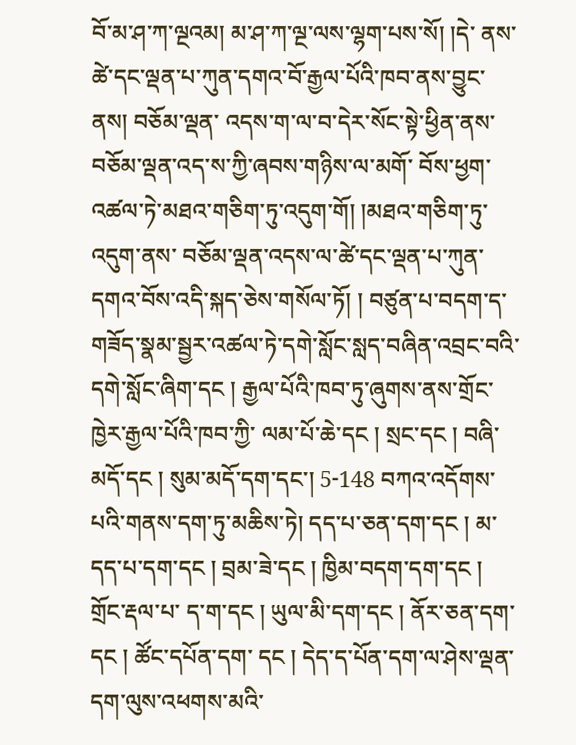བོ་མ་ཤ་ཀ་ལྔའམ། མ་ཤ་ཀ་ལྔ་ལས་ལྷག་པས་སོ། །དེ་ ནས་ཚེ་དང་ལྡན་པ་ཀུན་དགའ་བོ་རྒྱལ་པོའི་ཁབ་ནས་བྱུང་ནས། བཅོམ་ལྡན་ འདས་ག་ལ་བ་དེར་སོང་སྟེ་ཕྱིན་ནས་བཅོམ་ལྡན་འད་ས་ཀྱི་ཞབས་གཉིས་ལ་མགོ་ བོས་ཕྱག་འཚལ་ཏེ་མཐའ་གཅིག་ཏུ་འདུག་གོ། །མཐའ་གཅིག་ཏུ་འདུག་ནས་ བཅོམ་ལྡན་འདས་ལ་ཚེ་དང་ལྡན་པ་ཀུན་དགའ་བོས་འདི་སྐད་ཅེས་གསོལ་ཏོ། ། བཙུན་པ་བདག་ད་གཟོད་སྣམ་སྦྱར་འཚལ་ཏེ་དགེ་སློང་སླད་བཞིན་འབྲང་བའི་ དགེ་སློང་ཞིག་དང ། རྒྱལ་པོའི་ཁབ་ཏུ་ཞུགས་ནས་གྲོང་ཁྱེར་རྒྱལ་པོའི་ཁབ་ཀྱི་ ལམ་པོ་ཆེ་དང ། སྲང་དང ། བཞི་མདོ་དང ། སུམ་མདོ་དག་དང་། 5-148 བཀའ་འདོགས་པའི་གནས་དག་ཏུ་མཆིས་ཏེ། དད་པ་ཅན་དག་དང ། མ་ དད་པ་དག་དང ། བྲམ་ཟེ་དང ། ཁྱིམ་བདག་དག་དང ། གྲོང་རྡལ་པ་ ད་ག་དང ། ཡུལ་མི་དག་དང ། ནོར་ཅན་དག་དང ། ཚོང་དཔོན་དག་ དང ། དེད་ད་པོན་དག་ལ་ཤེས་ལྡན་དག་ལུས་འཕགས་མའི་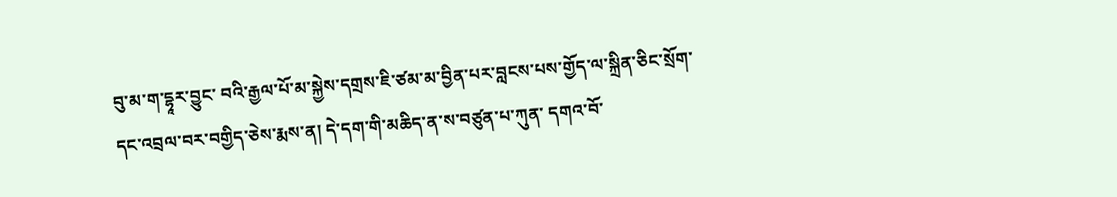བུ་མ་ག་དྷཱར་བྱུང་ བའི་རྒྱལ་པོ་མ་སྐྱེས་དགྲས་ཇི་ཙམ་མ་བྱིན་པར་བླངས་པས་གྱོད་ལ་སྐྲིན་ཅིང་སྲོག་ དང་འབྲལ་བར་བགྱིད་ཅེས་རྨས་ན། དེ་དག་གི་མཆིད་ན་ས་བཙུན་པ་ཀུན་ དགའ་བོ་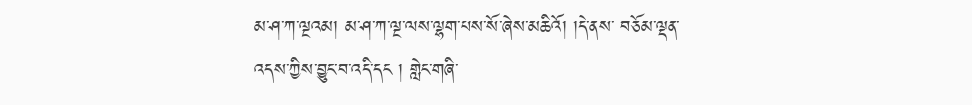མ་ཤ་ཀ་ལྔའམ། མ་ཤ་ཀ་ལྔ་ལས་ལྷག་པས་སོ་ཞེས་མཆིའོ། །དེ་ནས་ བཅོམ་ལྡན་འདས་ཀྱིས་བྱུང་བ་འདི་དང ། གླེང་གཞི་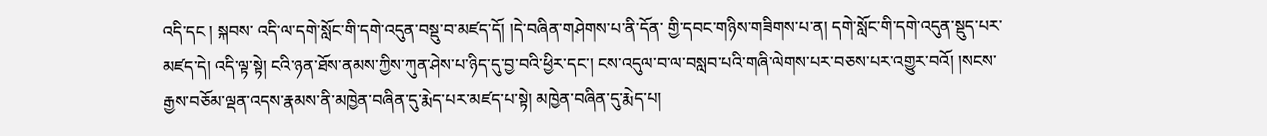འདི་དང ། སྐབས་ འདི་ལ་དགེ་སློང་གི་དགེ་འདུན་བསྡུ་བ་མཛད་དོ། །དེ་བཞིན་གཤེགས་པ་ནི་དོན་ གྱི་དབང་གཉིས་གཟིགས་པ་ན། དགེ་སློང་གི་དགེ་འདུན་སྡུད་པར་མཛད་དེ། འདི་ལྟ་སྟེ། ངའི་ཉན་ཐོས་ནམས་ཀྱིས་ཀུན་ཤེས་པ་ཉིད་དུ་བྱ་བའི་ཕྱིར་དང་། ངས་འདུལ་བ་ལ་བསླབ་པའི་གཞི་ལེགས་པར་བཅས་པར་འགྱུར་བའོ། །སངས་ རྒྱས་བཅོམ་ལྡན་འདས་རྣམས་ནི་མཁྱེན་བཞིན་དུ་རྨེད་པར་མཛད་པ་སྟེ། མཁྱེན་བཞིན་དུ་རྨེད་པ།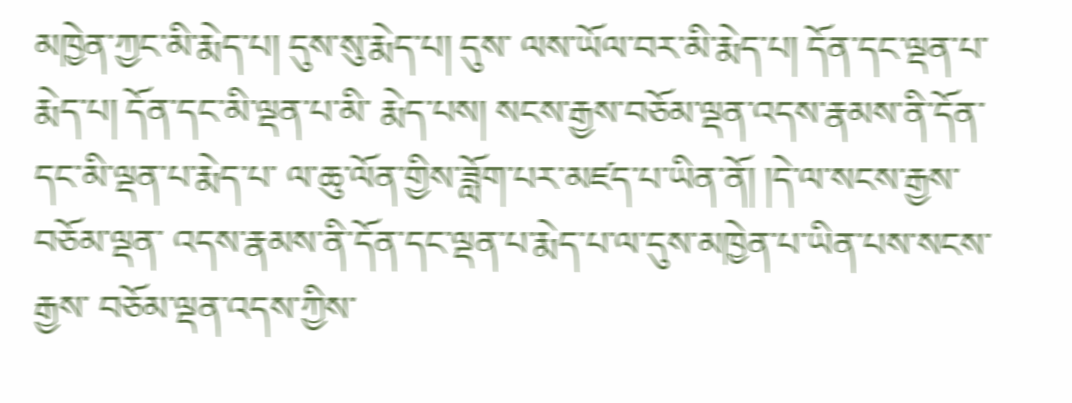མཁྱེན་ཀྱང་མི་རྨེད་པ། དུས་སུ་རྨེད་པ། དུས་ ལས་ཡོལ་བར་མི་རྨེད་པ། དོན་དང་ལྡན་པ་རྨེད་པ། དོན་དང་མི་ལྡན་པ་མི་ རྨེད་པས། སངས་རྒྱས་བཅོམ་ལྡན་འདས་རྣམས་ནི་དོན་དང་མི་ལྡན་པ་རྨེད་པ་ ལ་ཆུ་ལོན་གྱིས་ཟློག་པར་མཛད་པ་ཡིན་ནོ། །དེ་ལ་སངས་རྒྱས་བཅོམ་ལྡན་ འདས་རྣམས་ནི་དོན་དང་ལྡན་པ་རྨེད་པ་ལ་དུས་མཁྱེན་པ་ཡིན་པས་སངས་རྒྱས་ བཅོམ་ལྡན་འདས་ཀྱིས་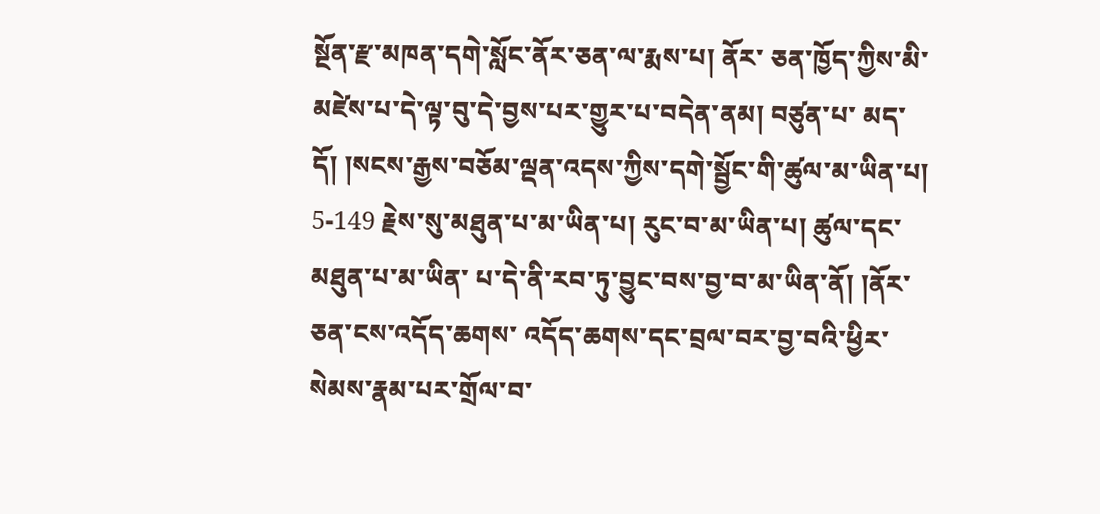སྔོན་རྫ་མཁན་དགེ་སློང་ནོར་ཅན་ལ་རྨས་པ། ནོར་ ཅན་ཁྱོད་ཀྱིས་མི་མཛེས་པ་དེ་ལྟ་བུ་དེ་བྱས་པར་གྱུར་པ་བདེན་ནམ། བཙུན་པ་ མད་དོ། །སངས་རྒྱས་བཅོམ་ལྡན་འདས་ཀྱིས་དགེ་སྦྱོང་གི་ཚུལ་མ་ཡིན་པ། 5-149 རྗེས་སུ་མཐུན་པ་མ་ཡིན་པ། རུང་བ་མ་ཡིན་པ། ཚུལ་དང་མཐུན་པ་མ་ཡིན་ པ་དེ་ནི་རབ་ཏུ་བྱུང་བས་བྱ་བ་མ་ཡིན་ནོ། །ནོར་ཅན་ངས་འདོད་ཆགས་ འདོད་ཆགས་དང་བྲལ་བར་བྱ་བའི་ཕྱིར་སེམས་རྣམ་པར་གྲོལ་བ་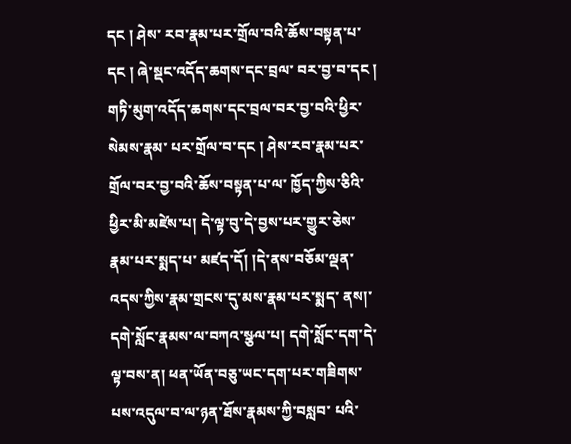དང ། ཤེས་ རབ་རྣམ་པར་གྲོལ་བའི་ཆོས་བསྟན་པ་དང ། ཞེ་སྡང་འདོད་ཆགས་དང་བྲལ་ བར་བྱ་བ་དང ། གཏི་མུག་འདོད་ཆགས་དང་བྲལ་བར་བྱ་བའི་ཕྱིར་སེམས་རྣམ་ པར་གྲོལ་བ་དང ། ཤེས་རབ་རྣམ་པར་གྲོལ་བར་བྱ་བའི་ཆོས་བསྟན་པ་ལ་ ཁྱོད་ཀྱིས་ཅིའི་ཕྱིར་མི་མཛེས་པ། དེ་ལྟ་བུ་དེ་བྱས་པར་གྱུར་ཅེས་རྣམ་པར་སྨད་པ་ མཛད་དོ། །དེ་ནས་བཅོམ་ལྡན་འདས་ཀྱིས་རྣམ་གྲངས་དུ་མས་རྣམ་པར་སྨད་ ནས།་དགེ་སློང་རྣམས་ལ་བཀའ་སྩལ་པ། དགེ་སློང་དག་དེ་ལྟ་བས་ན། ཕན་ཡོན་བཅུ་ཡང་དག་པར་གཟིགས་པས་འདུལ་བ་ལ་ཉན་ཐོས་རྣམས་ཀྱི་བསླབ་ པའི་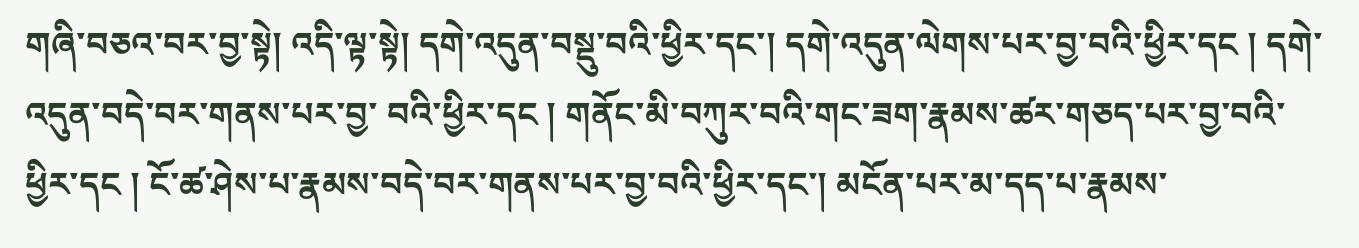གཞི་བཅའ་བར་བྱ་སྟེ། འདི་ལྟ་སྟེ། དགེ་འདུན་བསྡུ་བའི་ཕྱིར་དང་། དགེ་འདུན་ལེགས་པར་བྱ་བའི་ཕྱིར་དང ། དགེ་འདུན་བདེ་བར་གནས་པར་བྱ་ བའི་ཕྱིར་དང ། གནོང་མི་བཀུར་བའི་གང་ཟག་རྣམས་ཚར་གཅད་པར་བྱ་བའི་ ཕྱིར་དང ། ངོ་ཚ་ཤེས་པ་རྣམས་བདེ་བར་གནས་པར་བྱ་བའི་ཕྱིར་དང་། མངོན་པར་མ་དད་པ་རྣམས་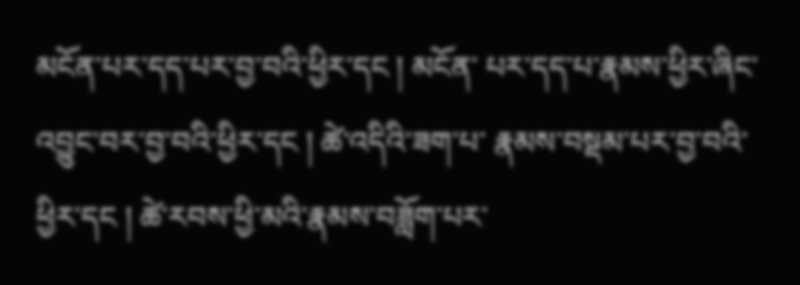མངོན་པར་དད་པར་བྱ་བའི་ཕྱིར་དང ། མངོན་ པར་དད་པ་རྣམས་ཕྱིར་ཞིང་འབྱུང་བར་བྱ་བའི་ཕྱིར་དང ། ཚེ་འདིའི་ཟག་པ་ རྣམས་བསྡམ་པར་བྱ་བའི་ཕྱིར་དང ། ཚེ་རབས་ཕྱི་མའི་རྣམས་བཟློག་པར་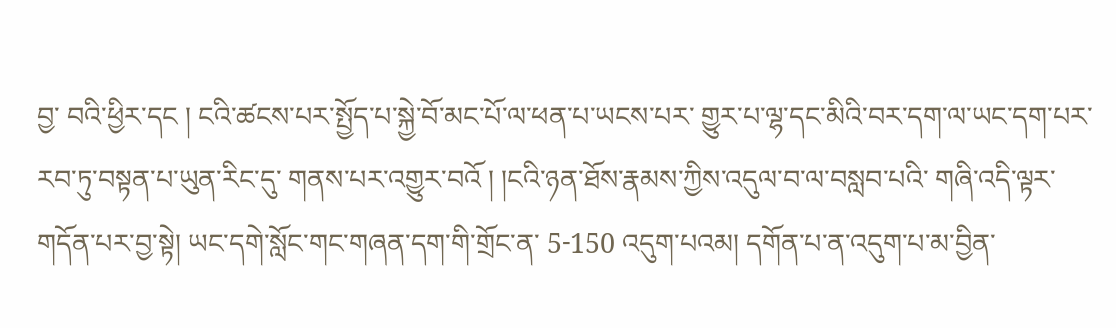བྱ་ བའི་ཕྱིར་དང ། ངའི་ཚངས་པར་སྤྱོད་པ་སྐྱེ་བོ་མང་པོ་ལ་ཕན་པ་ཡངས་པར་ གྱུར་པ་ལྷ་དང་མིའི་བར་དག་ལ་ཡང་དག་པར་རབ་ཏུ་བསྟན་པ་ཡུན་རིང་དུ་ གནས་པར་འགྱུར་བའོ ། །ངའི་ཉན་ཐོས་རྣམས་ཀྱིས་འདུལ་བ་ལ་བསླབ་པའི་ གཞི་འདི་ལྟར་གདོན་པར་བྱ་སྟེ། ཡང་དགེ་སློང་གང་གཞན་དག་གི་གྲོང་ན་ 5-150 འདུག་པའམ། དགོན་པ་ན་འདུག་པ་མ་བྱིན་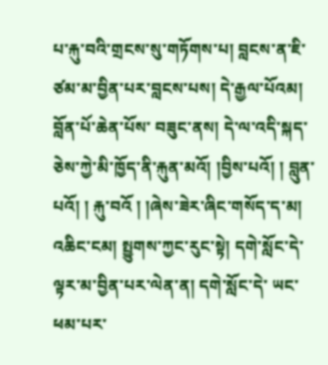པ་རྐུ་བའི་གྲངས་སུ་གཏོགས་པ། བླངས་ན་ཇི་ཙམ་མ་བྱིན་པར་བླངས་པས། དེ་རྒྱལ་པོའམ། བློན་པོ་ཆེན་པོས་ བཟུང་ནས། དེ་ལ་འདི་སྐད་ཅེས་ཀྱེ་མི་ཁྱོད་ནི་རྐུན་མའོ། །བྱིས་པའོ། ། བླུན་པའོ། ། རྐུ་བའོ ། །ཞེས་ཟེར་ཞིང་གསོད་ད་མ། འཆིང་ངམ། སྤྱུགས་ཀྱང་རུང་སྟེ། དགེ་སློང་དེ་ལྟར་མ་བྱིན་པར་ལེན་ན། དགེ་སློང་དེ་ ཡང་ཕམ་པར་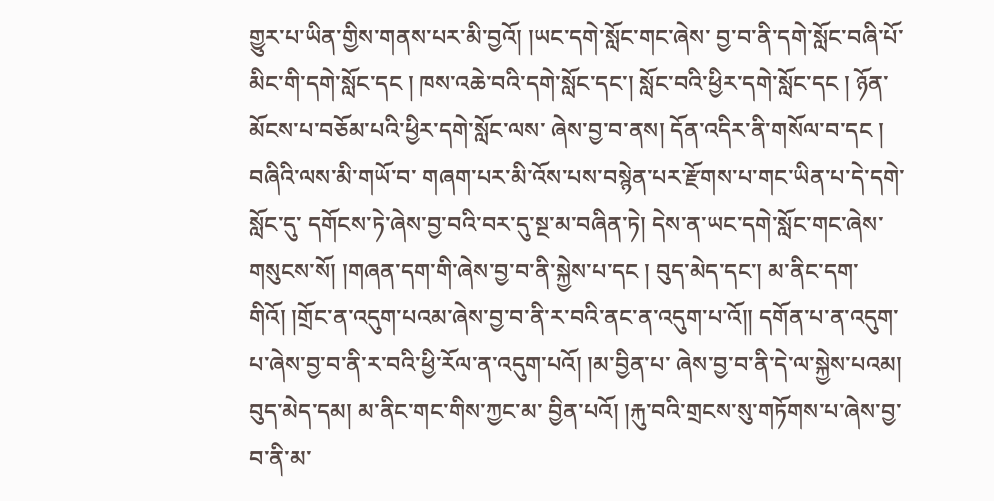གྱུར་པ་ཡིན་གྱིས་གནས་པར་མི་བྱའོ། །ཡང་དགེ་སློང་གང་ཞེས་ བྱ་བ་ནི་དགེ་སློང་བཞི་པོ་མིང་གི་དགེ་སློང་དང ། ཁས་འཆེ་བའི་དགེ་སློང་དང་། སློང་བའི་ཕྱིར་དགེ་སློང་དང ། ཉོན་མོངས་པ་བཅོམ་པའི་ཕྱིར་དགེ་སློང་ལས་ ཞེས་བྱ་བ་ནས། དོན་འདིར་ནི་གསོལ་བ་དང ། བཞིའི་ལས་མི་གཡོ་བ་ གཞག་པར་མི་འོས་པས་བསྙེན་པར་རྫོགས་པ་གང་ཡིན་པ་དེ་དགེ་སློང་དུ་ དགོངས་ཏེ་ཞེས་བྱ་བའི་བར་དུ་སྔ་མ་བཞིན་ཏེ། དེས་ན་ཡང་དགེ་སློང་གང་ཞེས་ གསུངས་སོ། །གཞན་དག་གི་ཞེས་བྱ་བ་ནི་སྐྱེས་པ་དང ། བུད་མེད་དང་། མ་ནིང་དག་གིའོ། །གྲོང་ན་འདུག་པའམ་ཞེས་བྱ་བ་ནི་ར་བའི་ནང་ན་འདུག་པ་འོ།། དགོན་པ་ན་འདུག་པ་ཞེས་བྱ་བ་ནི་ར་བའི་ཕྱི་རོལ་ན་འདུག་པའོ། །མ་བྱིན་པ་ ཞེས་བྱ་བ་ནི་དེ་ལ་སྐྱེས་པའམ། བུད་མེད་དམ། མ་ནིང་གང་གིས་ཀྱང་མ་ བྱིན་པའོ། །རྐུ་བའི་གྲངས་སུ་གཏོགས་པ་ཞེས་བྱ་བ་ནི་མ་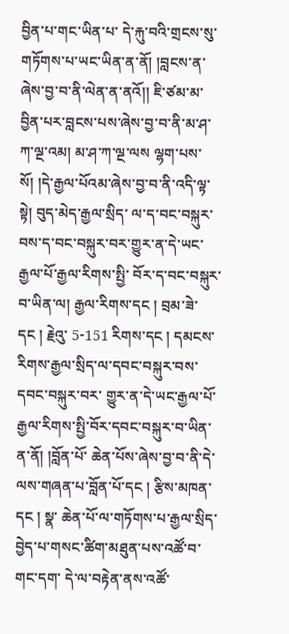བྱིན་པ་གང་ཡིན་པ་ དེ་རྐུ་བའི་གྲངས་སུ་གཏོགས་པ་ཡང་ཡིན་ན་ནོ། །བླངས་ན་ཞེས་བྱ་བ་ནི་ལེན་ན་ནའོ།། ཇི་ཙམ་མ་བྱིན་པར་བླངས་པས་ཞེས་བྱ་བ་ནི་མ་ཤ་ཀ་ལྔ་འམ། མ་ཤ་ཀ་ལྔ་ལས ལྷག་པས་སོ། །དེ་རྒྱལ་པོའམ་ཞེས་བྱ་བ་ནི་འདི་ལྟ་སྟེ། བུད་མེད་རྒྱལ་སྲིད་ ལ་ད་བང་བསྐུར་བས་ད་བང་བསྐུར་བར་གྱུར་ན་དེ་ཡང་རྒྱལ་པོ་རྒྱལ་རིགས་སྤྱི་ བོར་ད་བང་བསྐུར་བ་ཡིན་ལ། རྒྱལ་རིགས་དང ། བྲམ་ཟེ་དང ། རྗེའུ་ 5-151 རིགས་དང ། དམངས་རིགས་རྒྱལ་སྲིད་ལ་དབང་བསྐུར་བས་དབང་བསྐུར་བར་ གྱུར་ན་དེ་ཡང་རྒྱལ་པོ་རྒྱལ་རིགས་སྤྱི་བོར་དབང་བསྐུར་བ་ཡིན་ན་ནོ། །བློན་པོ་ ཆེན་པོས་ཞེས་བྱ་བ་ནི་དེ་ལས་གཞན་པ་བློན་པོ་དང ། རྩིས་མཁན་དང ། སྣ་ ཆེན་པོ་ལ་གཏོགས་པ་རྒྱལ་སྲིད་བྱེད་པ་གསང་ཚིག་མཐུན་པས་འཚོ་བ་གང་དག་ དེ་ལ་བརྟེན་ནས་འཚོ་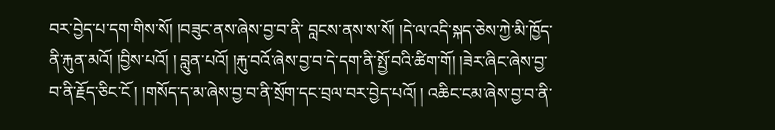བར་བྱེད་པ་དག་གིས་སོ། །བཟུང་ནས་ཞེས་བྱ་བ་ནི་ བླངས་ནས་ས་སོ། །དེ་ལ་འདི་སྐད་ཅེས་ཀྱེ་མི་ཁྱོད་ནི་རྐུན་མའོ། །བྱིས་པའོ། ། བླུན་པའོ། །རྐུ་བའོ་ཞེས་བྱ་བ་དེ་དག་ནི་སྤྱོ་བའི་ཚིག་གོ། །ཟེར་ཞིང་ཞེས་བྱ་ བ་ནི་རྗོད་ཅིང་ངོ ། །གསོད་ད་མ་ཞེས་བྱ་བ་ནི་སྲོག་དང་བྲལ་བར་བྱེད་པའོ། ། འཆིང་ངམ་ཞེས་བྱ་བ་ནི་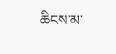ཆིངས་མ་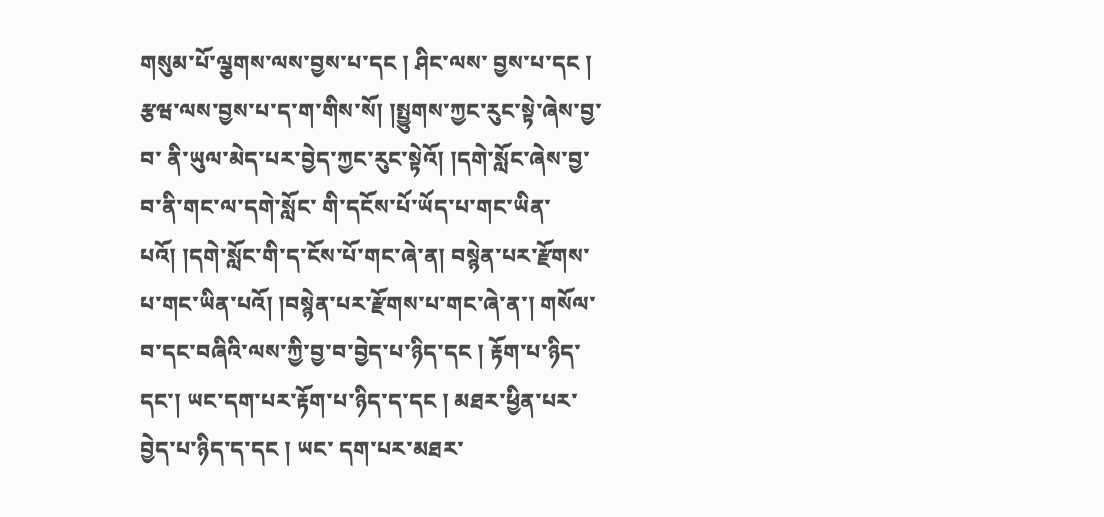གསུམ་པོ་ལྕགས་ལས་བྱས་པ་དང ། ཤིང་ལས་ བྱས་པ་དང ། རྩཝ་ལས་བྱས་པ་ད་ག་གིས་སོ། །སྤྱུགས་ཀྱང་རུང་སྟེ་ཞེས་བྱ་བ་ ནི་ཡུལ་མེད་པར་བྱེད་ཀྱང་རུང་སྟེའོ། །དགེ་སློང་ཞེས་བྱ་བ་ནི་གང་ལ་དགེ་སློང་ གི་དངོས་པོ་ཡོད་པ་གང་ཡིན་པའོ། །དགེ་སློང་གི་ད་ངོས་པོ་གང་ཞེ་ན། བསྙེན་པར་རྫོགས་པ་གང་ཡིན་པའོ། །བསྙེན་པར་རྫོགས་པ་གང་ཞེ་ན་། གསོལ་བ་དང་བཞིའི་ལས་ཀྱི་བྱ་བ་བྱེད་པ་ཉིད་དང ། རྟོག་པ་ཉིད་དང་། ཡང་དག་པར་རྟོག་པ་ཉིད་ད་དང ། མཐར་ཕྱིན་པར་བྱེད་པ་ཉིད་ད་དང ། ཡང་ དག་པར་མཐར་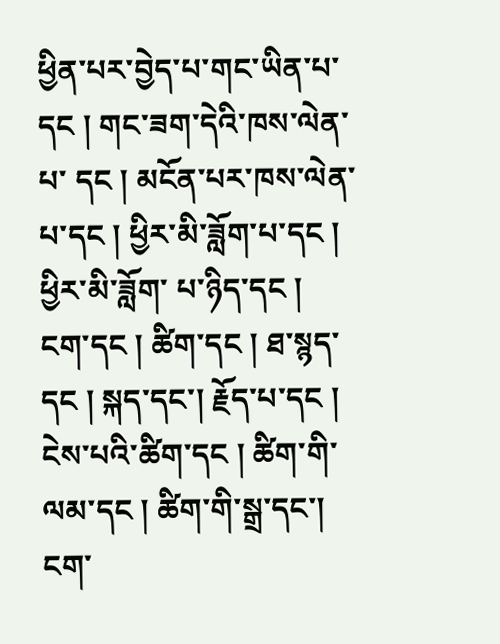ཕྱིན་པར་བྱེད་པ་གང་ཡིན་པ་དང ། གང་ཟག་དེའི་ཁས་ལེན་པ་ དང ། མངོན་པར་ཁས་ལེན་པ་དང ། ཕྱིར་མི་ཟློག་པ་དང ། ཕྱིར་མི་ཟློག་ པ་ཉིད་དང ། ངག་དང ། ཚིག་དང ། ཐ་སྙད་དང ། སྐད་དང་། རྗོད་པ་དང ། ངེས་པའི་ཚིག་དང ། ཚིག་གི་ལམ་དང ། ཚིག་གི་སྒྲ་དང་། ངག་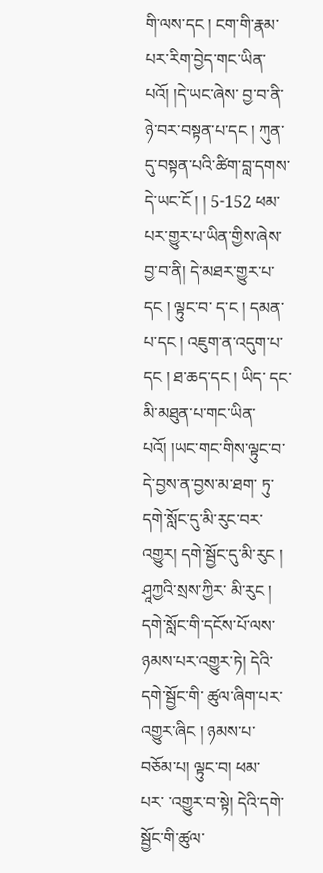གི་ལས་དང ། ངག་གི་རྣམ་པར་རིག་བྱེད་གང་ཡིན་པའོ། །དེ་ཡང་ཞེས་ བྱ་བ་ནི་ཉེ་བར་བསྟན་པ་དང ། ཀུན་དུ་བསྟན་པའི་ཚིག་བླ་དགས་དེ་ཡང་ངོ ། ། 5-152 ཕམ་པར་གྱུར་པ་ཡིན་གྱིས་ཞེས་བྱ་བ་ནི། དེ་མཐར་གྱུར་པ་དང ། ལྟུང་བ་ ད་ང ། དམན་པ་དང ། འཇུག་ན་འདུག་པ་དང ། ཐ་ཆད་དང ། ཡིད་ དང་མི་མཐུན་པ་གང་ཡིན་པའོ། །ཡང་གང་གིས་ལྟུང་བ་དེ་བྱས་ན་བྱས་མ་ཐག་ ཏུ་དགེ་སློང་དུ་མི་རུང་བར་འགྱུར། དགེ་སྦྱོང་དུ་མི་རུང ། ཤཱཀྱའི་སྲས་ཀྱིར་ མི་རུང ། དགེ་སློང་གི་དངོས་པོ་ལས་ཉམས་པར་འགྱུར་ཏེ། དེའི་དགེ་སྦྱོང་གི་ ཚུལ་ཞིག་པར་འགྱུར་ཞིང ། ཉམས་པ་བཅོམ་པ། ལྟུང་བ། ཕམ་པར་ ་འགྱུར་བ་སྟེ། དེའི་དགེ་སྦྱོང་གི་ཚུལ་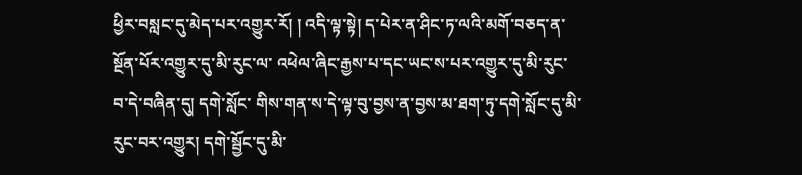ཕྱིར་བསླང་དུ་མེད་པར་འགྱུར་རོ། ། འདི་ལྟ་སྟེ། ད་པེར་ན་ཤིང་ཏ་ལའི་མགོ་བཅད་ན་སྔོན་པོར་འགྱུར་དུ་མི་རུང་ལ་ འཕེལ་ཞིང་རྒྱས་པ་དང་ཡང་ས་པར་འགྱུར་དུ་མི་རུང་བ་དེ་བཞིན་དུ། དགེ་སློང་ གིས་གན་ས་དེ་ལྟ་བུ་བྱས་ན་བྱས་མ་ཐག་ཏུ་དགེ་སློང་དུ་མི་རུང་བར་འགྱུར། དགེ་སྦྱོང་དུ་མི་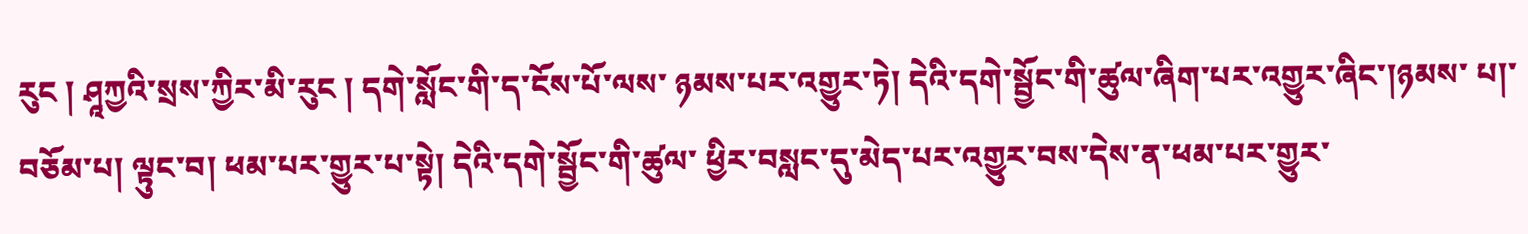རུང ། ཤཱཀྱའི་སྲས་ཀྱིར་མི་རུང ། དགེ་སློང་གི་ད་ངོས་པོ་ལས་ ཉམས་པར་འགྱུར་ཏེ། དེའི་དགེ་སྦྱོང་གི་ཚུལ་ཞིག་པར་འགྱུར་ཞིང་།ཉམས་ པ།་བཅོམ་པ། ལྟུང་བ། ཕམ་པར་གྱུར་པ་སྟེ། དེའི་དགེ་སྦྱོང་གི་ཚུལ་ ཕྱིར་བསླང་དུ་མེད་པར་འགྱུར་བས་དེས་ན་ཕམ་པར་གྱུར་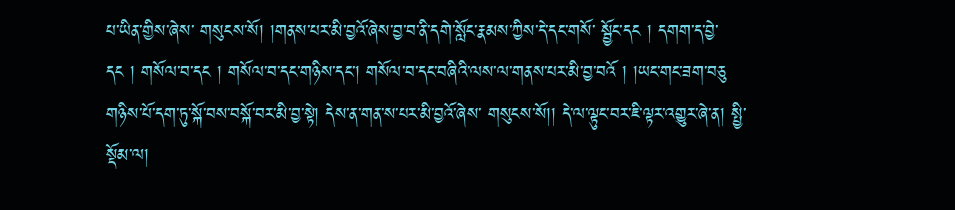པ་ཡིན་གྱིས་ཞེས་ གསུངས་སོ། །གནས་པར་མི་བྱའོ་ཞེས་བྱ་བ་ནི་དགེ་སློང་རྣམས་ཀྱིས་དེ་དང་གསོ་ སྦྱོང་དང ། དགག་ད་བྱེ་དང ། གསོལ་བ་དང ། གསོལ་བ་དང་གཉིས་དང་། གསོལ་བ་དང་བཞིའི་ལས་ལ་གནས་པར་མི་བྱ་བའོ ། །ཡང་གང་ཟག་བཅུ གཉིས་པོ་དག་ཏུ་སྐོ་བས་བསྐོ་བར་མི་བྱ་སྟེ། དེས་ན་གན་ས་པར་མི་བྱའོ་ཞེས་ གསུངས་སོ།། དེ་ལ་ལྟུང་བར་ཇི་ལྟར་འགྱུར་ཞེ་ན། སྤྱི་སྡོམ་ལ།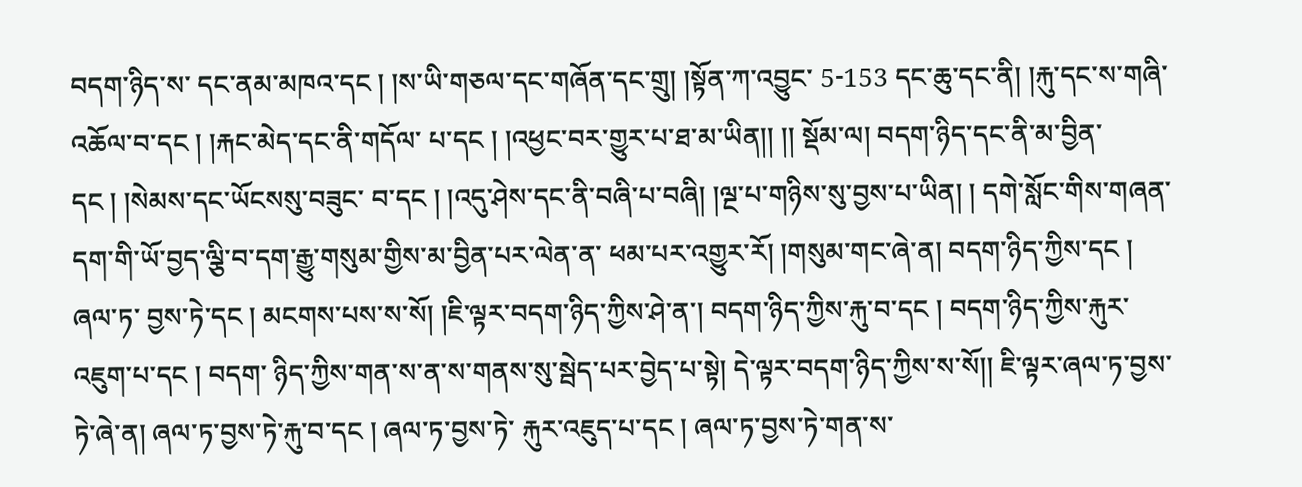བདག་ཉིད་ས་ དང་ནམ་མཁའ་དང ། །ས་ཡི་གཅལ་དང་གཞོན་དང་གྲུ། །སྟོན་ཀ་འབྱུང་ 5-153 དང་ཆུ་དང་ནི། །རྐུ་དང་ས་གཞི་འཆོལ་བ་དང ། །རྐང་མེད་དང་ནི་གདོལ་ པ་དང ། །འཕྱང་བར་གྱུར་པ་ཐ་མ་ཡིན།། །། སྡོམ་ལ། བདག་ཉིད་དང་ནི་མ་བྱིན་དང ། །སེམས་དང་ཡོངསསུ་བཟུང་ བ་དང ། །འདུ་ཤེས་དང་ནི་བཞི་པ་བཞི། །ལྔ་པ་གཉིས་སུ་བྱས་པ་ཡིན། ། དགེ་སློང་གིས་གཞན་དག་གི་ཡོ་བྱད་ལྕི་བ་དག་རྒྱུ་གསུམ་གྱིས་མ་བྱིན་པར་ལེན་ན་ ཕམ་པར་འགྱུར་རོ། །གསུམ་གང་ཞེ་ན། བདག་ཉིད་ཀྱིས་དང ། ཞལ་ཏ་ བྱས་ཏེ་དང ། མངགས་པས་ས་སོ། །ཇི་ལྟར་བདག་ཉིད་ཀྱིས་ཤེ་ན་། བདག་ཉིད་ཀྱིས་རྐུ་བ་དང ། བདག་ཉིད་ཀྱིས་རྐུར་འཇུག་པ་དང ། བདག་ ཉིད་ཀྱིས་གན་ས་ན་ས་གནས་སུ་སྦེད་པར་བྱེད་པ་སྟེ། དེ་ལྟར་བདག་ཉིད་ཀྱིས་ས་སོ།། ཇི་ལྟར་ཞལ་ཏ་བྱས་ཏེ་ཞེ་ན། ཞལ་ཏ་བྱས་ཏེ་རྐུ་བ་དང ། ཞལ་ཏ་བྱས་ཏེ་ རྐུར་འཇུད་པ་དང ། ཞལ་ཏ་བྱས་ཏེ་གན་ས་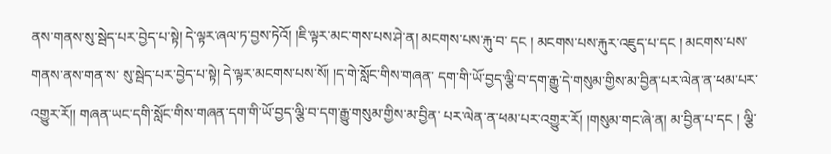ནས་གནས་སུ་སྦེད་པར་བྱེད་པ་སྟེ། དེ་ལྟར་ཞལ་ཏ་བྱས་ཏེའོ། །ཇི་ལྟར་མང་གས་པས་ཤེ་ན། མངགས་པས་རྐུ་བ་ དང ། མངགས་པས་རྐུར་འཇུད་པ་དང ། མངགས་པས་གནས་ནས་གན་ས་ སུ་སྦེད་པར་བྱེད་པ་སྟེ། དེ་ལྟར་མངགས་པས་སོ། །ད་གེ་སློང་གིས་གཞན་ དག་གི་ཡོ་བྱད་ལྕི་བ་དག་རྒྱུ་དེ་གསུམ་གྱིས་མ་བྱིན་པར་ལེན་ན་ཕམ་པར་འགྱུར་རོ།། གཞན་ཡང་དགི་སློང་གིས་གཞན་དག་གི་ཡོ་བྱད་ལྕི་བ་དག་རྒྱུ་གསུམ་གྱིས་མ་བྱིན་ པར་ལེན་ན་ཕམ་པར་འགྱུར་རོ། །གསུམ་གང་ཞེ་ན། མ་བྱིན་པ་དང ། ལྕི་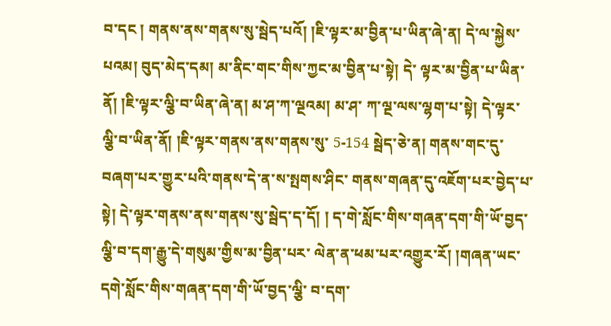བ་དང ། གནས་ནས་གནས་སུ་སྦེད་པའོ། །ཇི་ལྟར་མ་བྱིན་པ་ཡིན་ཞེ་ན། དེ་ལ་སྐྱེས་པའམ། བུད་མེད་དམ། མ་ནིང་གང་གིས་ཀྱང་མ་བྱིན་པ་སྟེ། དེ་ ལྟར་མ་བྱིན་པ་ཡིན་ནོ། །ཇི་ལྟར་ལྕི་བ་ཡིན་ཞེ་ན། མ་ཤ་ཀ་ལྔའམ། མ་ཤ་ ཀ་ལྔ་ལས་ལྷག་པ་སྟེ། དེ་ལྟར་ལྕི་བ་ཡིན་ནོ། །ཇི་ལྟར་གནས་ནས་གནས་སུ་ 5-154 སྦེད་ཅེ་ན། གནས་གང་དུ་བཞག་པར་གྱུར་པའི་གནས་དེ་ན་ས་སྤགས་ཤིང་ གནས་གཞན་དུ་འཇོག་པར་བྱེད་པ་སྟེ། དེ་ལྟར་གནས་ནས་གནས་སུ་སྦེད་ད་དོ། ། ད་གེ་སློང་གིས་གཞན་དག་གི་ཡོ་བྱད་ལྕི་བ་དག་རྒྱུ་དེ་གསུམ་གྱིས་མ་བྱིན་པར་ ལེན་ན་ཕམ་པར་འགྱུར་རོ། །གཞན་ཡང་དགེ་སློང་གིས་གཞན་དག་གི་ཡོ་བྱད་ལྕི་ བ་དག་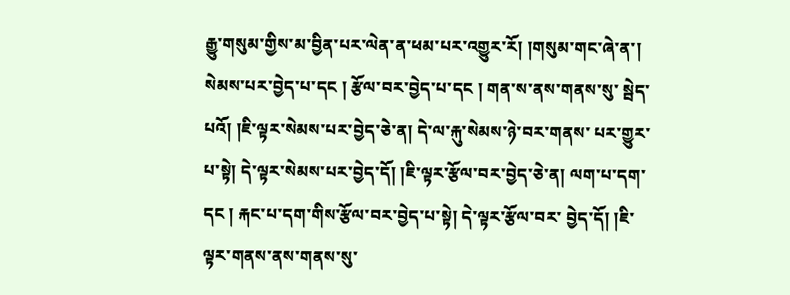རྒྱུ་གསུམ་གྱིས་མ་བྱིན་པར་ལེན་ན་ཕམ་པར་འགྱུར་རོ། །གསུམ་གང་ཞེ་ན་། སེམས་པར་བྱེད་པ་དང ། རྩོལ་བར་བྱེད་པ་དང ། གན་ས་ནས་གནས་སུ་ སྦེད་པའོ། །ཇི་ལྟར་སེམས་པར་བྱེད་ཅེ་ན། དེ་ལ་རྐུ་སེམས་ཉེ་བར་གནས་ པར་གྱུར་པ་སྟེ། དེ་ལྟར་སེམས་པར་བྱེད་དོ། །ཇི་ལྟར་རྩོལ་བར་བྱེད་ཅེ་ན། ལག་པ་དག་དང ། རྐང་པ་དག་གིས་རྩོལ་བར་བྱེད་པ་སྟེ། དེ་ལྟར་རྩོལ་བར་ བྱེད་དོ། །ཇི་ལྟར་གནས་ནས་གནས་སུ་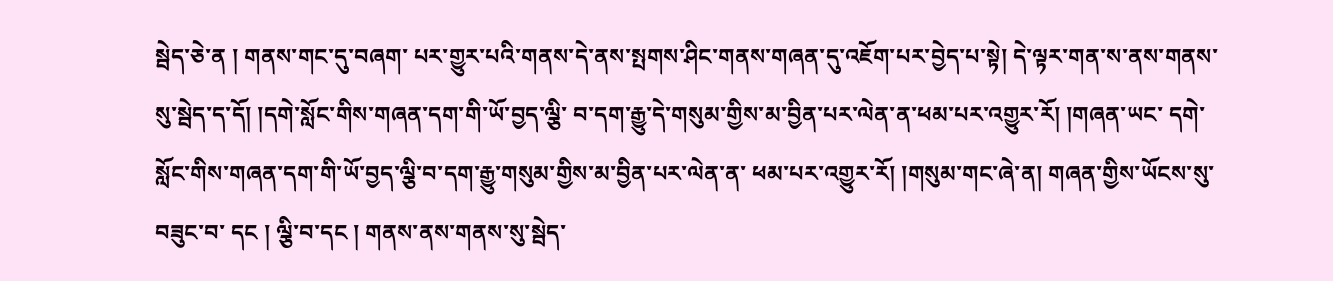སྦེད་ཅེ་ན ། གནས་གང་དུ་བཞག་ པར་གྱུར་པའི་གནས་དེ་ནས་སྤགས་ཤིང་གནས་གཞན་དུ་འཇོག་པར་བྱེད་པ་སྟེ། དེ་ལྟར་གན་ས་ནས་གནས་སུ་སྦེད་ད་དོ། །དགེ་སློང་གིས་གཞན་དག་གི་ཡོ་བྱད་ལྕི་ བ་དག་རྒྱུ་དེ་གསུམ་གྱིས་མ་བྱིན་པར་ལེན་ན་ཕམ་པར་འགྱུར་རོ། །གཞན་ཡང་ དགེ་སློང་གིས་གཞན་དག་གི་ཡོ་བྱད་ལྕི་བ་དག་རྒྱུ་གསུམ་གྱིས་མ་བྱིན་པར་ལེན་ན་ ཕམ་པར་འགྱུར་རོ། །གསུམ་གང་ཞེ་ན། གཞན་གྱིས་ཡོངས་སུ་བཟུང་བ་ དང ། ལྕི་བ་དང ། གནས་ནས་གནས་སུ་སྦེད་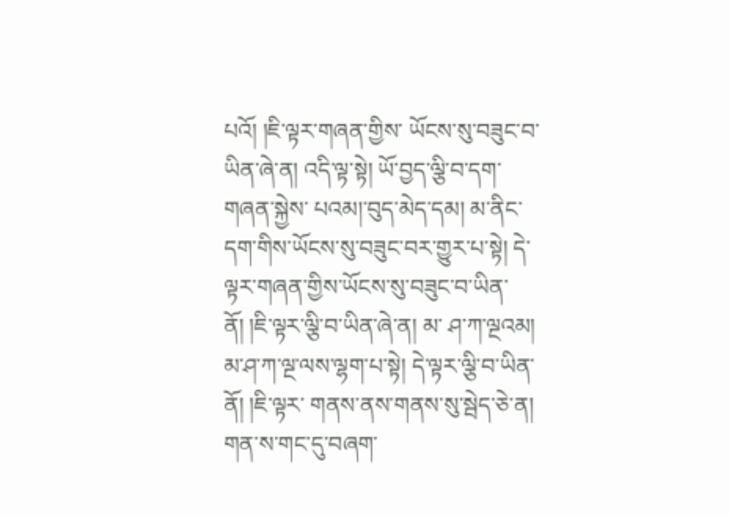པའོ། །ཇི་ལྟར་གཞན་གྱིས་ ཡོངས་སུ་བཟུང་བ་ཡིན་ཞེ་ན། འདི་ལྟ་སྟེ། ཡོ་བྱད་ལྕི་བ་དག་གཞན་སྐྱེས་ པའམ།་བུད་མེད་དམ། མ་ནིང་དག་གིས་ཡོངས་སུ་བཟུང་བར་གྱུར་པ་སྟེ། དེ་ལྟར་གཞན་གྱིས་ཡོངས་སུ་བཟུང་བ་ཡིན་ནོ། །ཇི་ལྟར་ལྕི་བ་ཡིན་ཞེ་ན། མ་ ཤ་ཀ་ལྔའམ། མ་ཤ་ཀ་ལྔ་ལས་ལྷག་པ་སྟེ། དེ་ལྟར་ལྕི་བ་ཡིན་ནོ། །ཇི་ལྟར་ གནས་ནས་གནས་སུ་སྦེད་ཅེ་ན། གན་ས་གང་དུ་བཞག་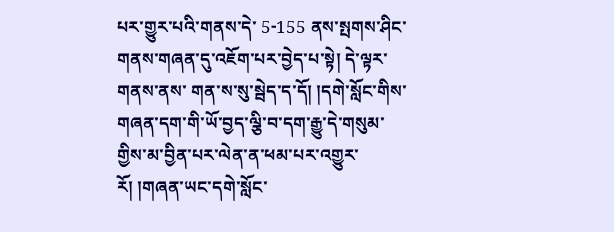པར་གྱུར་པའི་གནས་དེ་ 5-155 ནས་སྤགས་ཤིང་གནས་གཞན་དུ་འཇོག་པར་བྱེད་པ་སྟེ། དེ་ལྟར་གནས་ནས་ གན་ས་སུ་སྦེད་ད་དོ། །དགེ་སློང་གིས་གཞན་དག་གི་ཡོ་བྱད་ལྕི་བ་དག་རྒྱུ་དེ་གསུམ་ གྱིས་མ་བྱིན་པར་ལེན་ན་ཕམ་པར་འགྱུར་རོ། །གཞན་ཡང་དགེ་སློང་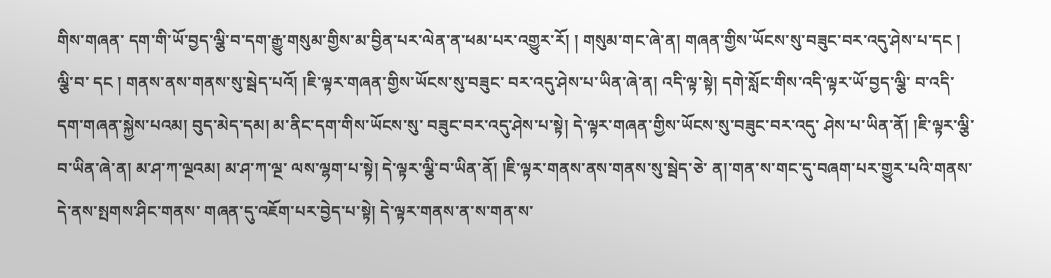གིས་གཞན་ དག་གི་ཡོ་བྱད་ལྕི་བ་དག་རྒྱུ་གསུམ་གྱིས་མ་བྱིན་པར་ལེན་ན་ཕམ་པར་འགྱུར་རོ། ། གསུམ་གང་ཞེ་ན། གཞན་གྱིས་ཡོངས་སུ་བཟུང་བར་འདུ་ཤེས་པ་དང ། ལྕི་བ་ དང ། གནས་ནས་གནས་སུ་སྦེད་པའོ། །ཇི་ལྟར་གཞན་གྱིས་ཡོངས་སུ་བཟུང་ བར་འདུ་ཤེས་པ་ཡིན་ཞེ་ན། འདི་ལྟ་སྟེ། དགེ་སློང་གིས་འདི་ལྟར་ཡོ་བྱད་ལྕི་ བ་འདི་དག་གཞན་སྐྱེས་པའམ། བུད་མེད་དམ། མ་ནིང་དག་གིས་ཡོངས་སུ་ བཟུང་བར་འདུ་ཤེས་པ་སྟེ། དེ་ལྟར་གཞན་གྱིས་ཡོངས་སུ་བཟུང་བར་འདུ་ ཤེས་པ་ཡིན་ནོ། །ཇི་ལྟར་ལྕི་བ་ཡིན་ཞེ་ན། མ་ཤ་ཀ་ལྔའམ། མ་ཤ་ཀ་ལྔ་ ལས་ལྷག་པ་སྟེ། དེ་ལྟར་ལྕི་བ་ཡིན་ནོ། །ཇི་ལྟར་གནས་ནས་གནས་སུ་སྦེད་ཅེ་ ན།་གན་ས་གང་དུ་བཞག་པར་གྱུར་པའི་གནས་དེ་ནས་སྤགས་ཤིང་གནས་ གཞན་དུ་འཇོག་པར་བྱེད་པ་སྟེ། དེ་ལྟར་གནས་ན་ས་གན་ས་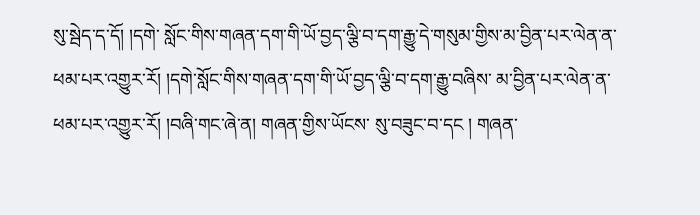སུ་སྦེད་ད་དོ། །དགེ་ སློང་གིས་གཞན་དག་གི་ཡོ་བྱད་ལྕི་བ་དག་རྒྱུ་དེ་གསུམ་གྱིས་མ་བྱིན་པར་ལེན་ན་ ཕམ་པར་འགྱུར་རོ། །དགེ་སློང་གིས་གཞན་དག་གི་ཡོ་བྱད་ལྕི་བ་དག་རྒྱུ་བཞིས་ མ་བྱིན་པར་ལེན་ན་ཕམ་པར་འགྱུར་རོ། །བཞི་གང་ཞེ་ན། གཞན་གྱིས་ཡོངས་ སུ་བཟུང་བ་དང ། གཞན་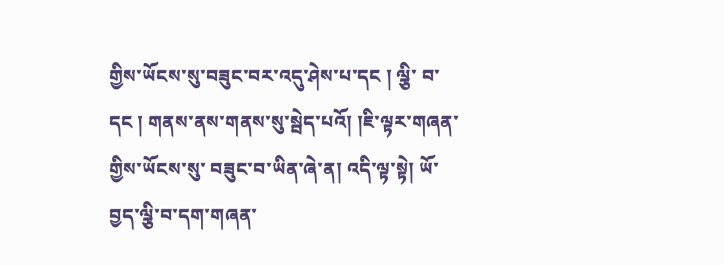གྱིས་ཡོངས་སུ་བཟུང་བར་འདུ་ཤེས་པ་དང ། ལྕི་ བ་དང ། གནས་ནས་གནས་སུ་སྦེད་པའོ། །ཇི་ལྟར་གཞན་གྱིས་ཡོངས་སུ་ བཟུང་བ་ཡིན་ཞེ་ན། འདི་ལྟ་སྟེ། ཡོ་བྱད་ལྕི་བ་དག་གཞན་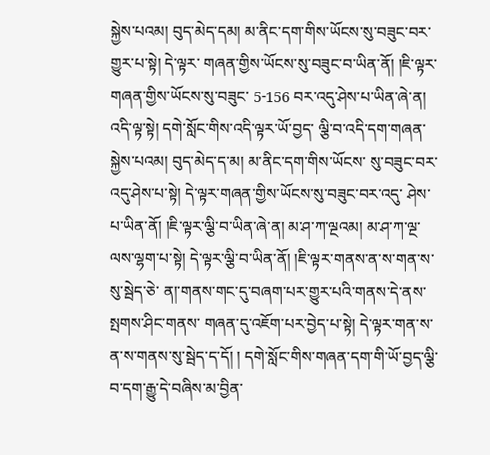སྐྱེས་པའམ། བུད་མེད་དམ། མ་ནིང་དག་གིས་ཡོངས་སུ་བཟུང་བར་གྱུར་པ་སྟེ། དེ་ལྟར་ གཞན་གྱིས་ཡོངས་སུ་བཟུང་བ་ཡིན་ནོ། །ཇི་ལྟར་གཞན་གྱིས་ཡོངས་སུ་བཟུང་ 5-156 བར་འདུ་ཤེས་པ་ཡིན་ཞེ་ན། འདི་ལྟ་སྟེ། དགེ་སློང་གིས་འདི་ལྟར་ཡོ་བྱད་ ལྕི་བ་འདི་དག་གཞན་སྐྱེས་པའམ། བུད་མེད་ད་མ། མ་ནིང་དག་གིས་ཡོངས་ སུ་བཟུང་བར་འདུ་ཤེས་པ་སྟེ། དེ་ལྟར་གཞན་གྱིས་ཡོངས་སུ་བཟུང་བར་འདུ་ ཤེས་པ་ཡིན་ནོ། །ཇི་ལྟར་ལྕི་བ་ཡིན་ཞེ་ན། མ་ཤ་ཀ་ལྔའམ། མ་ཤ་ཀ་ལྔ་ ལས་ལྷག་པ་སྟེ། དེ་ལྟར་ལྕི་བ་ཡིན་ནོ། །ཇི་ལྟར་གནས་ན་ས་གན་ས་སུ་སྦེད་ཅེ་ ན།་གནས་གང་དུ་བཞག་པར་གྱུར་པའི་གནས་དེ་ནས་སྤགས་ཤིང་གནས་ གཞན་དུ་འཇོག་པར་བྱེད་པ་སྟེ། དེ་ལྟར་གན་ས་ན་ས་གནས་སུ་སྦེད་ད་དོ། ། དགེ་སློང་གིས་གཞན་དག་གི་ཡོ་བྱད་ལྕི་བ་དག་རྒྱུ་དེ་བཞིས་མ་བྱིན་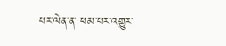པར་ལེན་ན་ ཕམ་པར་འགྱུར་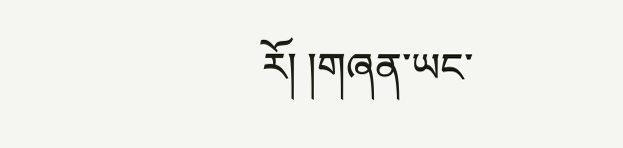རོ། །གཞན་ཡང་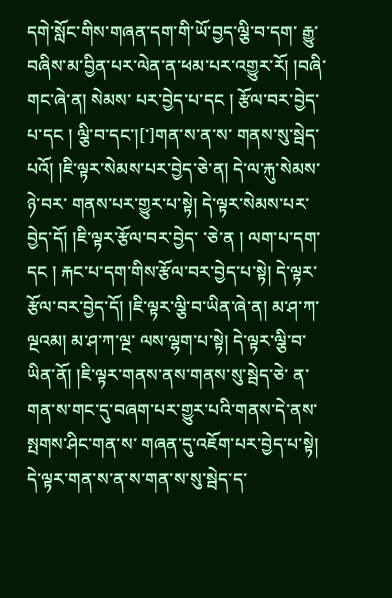དགེ་སློང་གིས་གཞན་དག་གི་ཡོ་བྱད་ལྕི་བ་དག་ རྒྱུ་བཞིས་མ་བྱིན་པར་ལེན་ན་ཕམ་པར་འགྱུར་རོ། །བཞི་གང་ཞེ་ན། སེམས་ པར་བྱེད་པ་དང ། རྩོལ་བར་བྱེད་པ་དང ། ལྕི་བ་དང་།[་]གན་ས་ན་ས་ གནས་སུ་སྦེད་པའོ། །ཇི་ལྟར་སེམས་པར་བྱེད་ཅེ་ན། དེ་ལ་རྐུ་སེམས་ཉེ་བར་ གནས་པར་གྱུར་པ་སྟེ། དེ་ལྟར་སེམས་པར་བྱེད་དོ། །ཇི་ལྟར་རྩོལ་བར་བྱེད་ ་ཅེ་ན ། ལག་པ་དག་དང ། རྐང་པ་དག་གིས་རྩོལ་བར་བྱེད་པ་སྟེ། དེ་ལྟར་ རྩོལ་བར་བྱེད་དོ། །ཇི་ལྟར་ལྕི་བ་ཡིན་ཞེ་ན། མ་ཤ་ཀ་ལྔའམ། མ་ཤ་ཀ་ལྔ་ ལས་ལྷག་པ་སྟེ། དེ་ལྟར་ལྕི་བ་ཡིན་ནོ། །ཇི་ལྟར་གནས་ནས་གནས་སུ་སྦེད་ཅེ་ ན་གན་ས་གང་དུ་བཞག་པར་གྱུར་པའི་གནས་དེ་ནས་སྤགས་ཤིང་གན་ས་ གཞན་དུ་འཇོག་པར་བྱེད་པ་སྟེ། དེ་ལྟར་གན་ས་ན་ས་གན་ས་སུ་སྦེད་ད་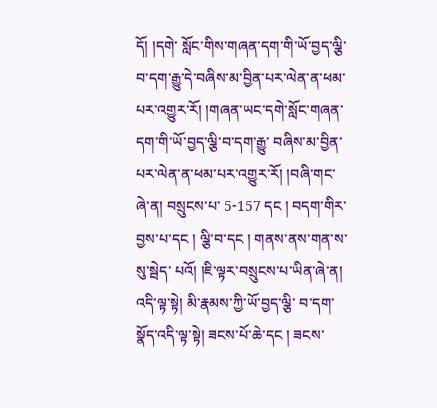དོ། །དགེ་ སློང་གིས་གཞན་དག་གི་ཡོ་བྱད་ལྕི་བ་དག་རྒྱུ་དེ་བཞིས་མ་བྱིན་པར་ལེན་ན་ཕམ་ པར་འགྱུར་རོ། །གཞན་ཡང་དགེ་སློང་གཞན་དག་གི་ཡོ་བྱད་ལྕི་བ་དག་རྒྱུ་ བཞིས་མ་བྱིན་པར་ལེན་ན་ཕམ་པར་འགྱུར་རོ། །བཞི་གང་ཞེ་ན། བསྲུངས་པ་ 5-157 དང ། བདག་གིར་བྱས་པ་དང ། ལྕི་བ་དང ། གནས་ནས་གན་ས་སུ་སྦེད་ པའོ། །ཇི་ལྟར་བསྲུངས་པ་ཡིན་ཞེ་ན། འདི་ལྟ་སྟེ། མི་རྣམས་ཀྱི་ཡོ་བྱད་ལྕི་ བ་དག་སྣོད་འདི་ལྟ་སྟེ། ཟངས་པོ་ཆེ་དང ། ཟངས་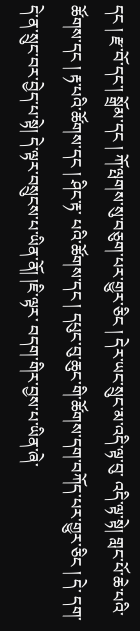དང ། རྫ་བོ་དང་། སྒྲོམ་དང ། ཀོ་ལྤགས་སུ་བཅུག་པར་གྱུར་ཅིང ། དེར་ཡང་སྲུང་མ་འདི་ལྟ་བུ་ འདི་ལྟ་སྟེ། གླང་པོ་ཆེ་པའི་ཚོགས་དང ། རྟ་པའི་ཚོགས་དང ། ཤིང་རྟ་ པའི་ཚོགས་དང ། དཔུང་བུ་ཆུང་གི་ཚོགས་དག་བཀོད་པར་གྱུར་ཅིང ། དེ་ དག་དེ་ན་སྲུང་བར་བྱེད་པ་སྟེ། དེ་ལྟར་བསྲུངས་པ་ཡིན་ནོ། །ཇི་ལྟར་ བདག་གིར་བྱས་པ་ཡིན་ཞེ་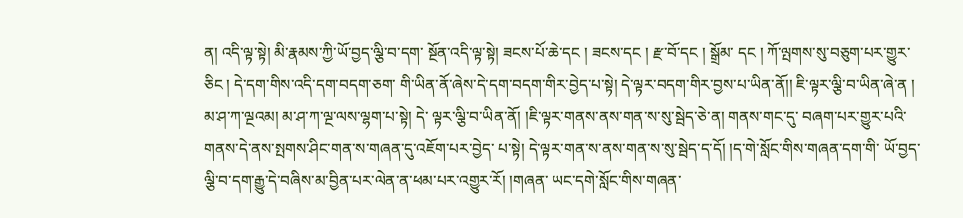ན། འདི་ལྟ་སྟེ། མི་རྣམས་ཀྱི་ཡོ་བྱད་ལྕི་བ་དག་ སྔོན་འདི་ལྟ་སྟེ། ཟངས་པོ་ཆེ་དང ། ཟངས་དང ། རྫ་བོ་དང ། སྒྲོམ་ དང ། ཀོ་ལྤགས་སུ་བཅུག་པར་གྱུར་ཅིང ། དེ་དག་གིས་འདི་དག་བདག་ཅག་ གི་ཡིན་ནོ་ཞེས་དེ་དག་བདག་གིར་བྱེད་པ་སྟེ། དེ་ལྟར་བདག་གིར་བྱས་པ་ཡིན་ནོ།། ཇི་ལྟར་ལྕི་བ་ཡིན་ཞེ་ན ། མ་ཤ་ཀ་ལྔའམ། མ་ཤ་ཀ་ལྔ་ལས་ལྷག་པ་སྟེ། དེ་ ལྟར་ལྕི་བ་ཡིན་ནོ། །ཇི་ལྟར་གནས་ནས་གན་ས་སུ་སྦེད་ཅེ་ན། གནས་གང་དུ་ བཞག་པར་གྱུར་པའི་གནས་དེ་ནས་སྤགས་ཤིང་གན་ས་གཞན་དུ་འཇོག་པར་བྱེད་ པ་སྟེ། དེ་ལྟར་གན་ས་ནས་གན་ས་སུ་སྦེད་ད་དོ། །ད་གེ་སློང་གིས་གཞན་དག་གི་ ཡོ་བྱད་ལྕི་བ་དག་རྒྱུ་དེ་བཞིས་མ་བྱིན་པར་ལེན་ན་ཕམ་པར་འགྱུར་རོ། །གཞན་ ཡང་དགེ་སློང་གིས་གཞན་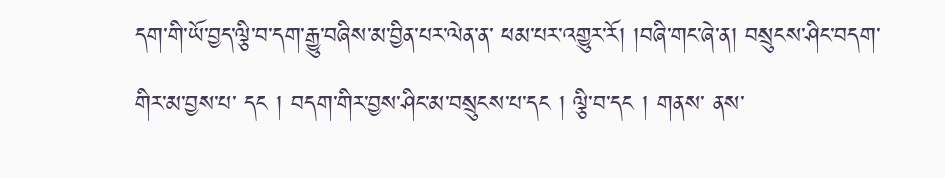དག་གི་ཡོ་བྱད་ལྕི་བ་དག་རྒྱུ་བཞིས་མ་བྱིན་པར་ལེན་ན་ ཕམ་པར་འགྱུར་རོ། །བཞི་གང་ཞེ་ན། བསྲུངས་ཤིང་བདག་གིར་མ་བྱས་པ་ དང ། བདག་གིར་བྱས་ཤིང་མ་བསྲུངས་པ་དང ། ལྕི་བ་དང ། གནས་ ནས་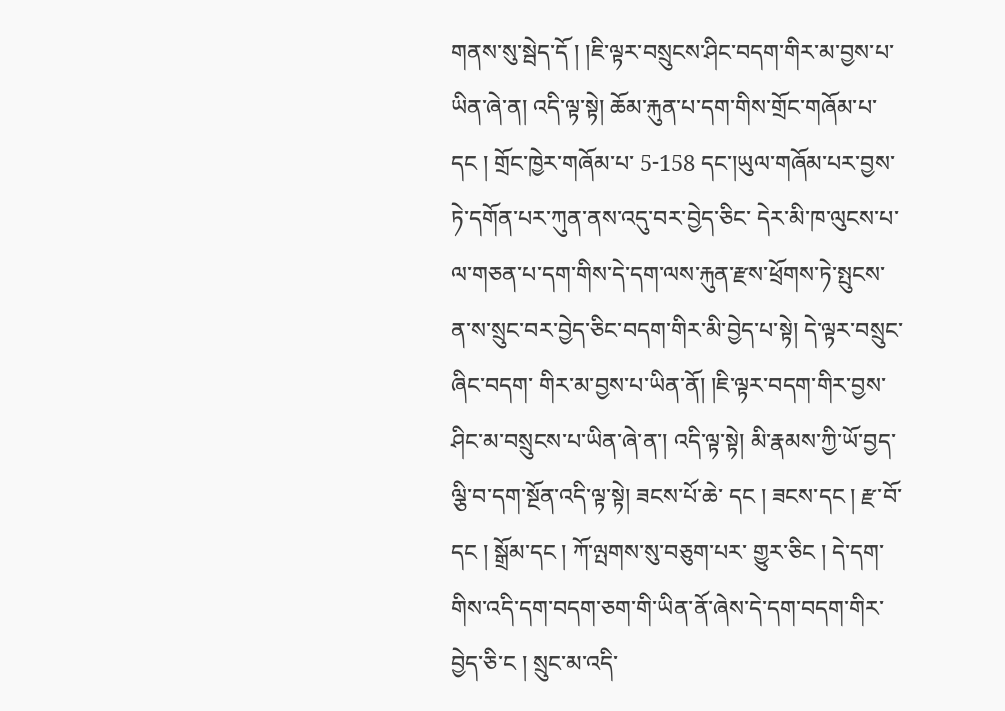གནས་སུ་སྦེད་དོ ། །ཇི་ལྟར་བསྲུངས་ཤིང་བདག་གིར་མ་བྱས་པ་ཡིན་ཞེ་ན། འདི་ལྟ་སྟེ། ཆོམ་རྐུན་པ་དག་གིས་གྲོང་གཞོམ་པ་དང ། གྲོང་ཁྱེར་གཞོམ་པ་ 5-158 དང་།ཡུལ་གཞོམ་པར་བྱས་ཏེ་དགོན་པར་ཀུན་ནས་འདུ་བར་བྱེད་ཅིང་ དེར་མི་ཁ་ལུངས་པ་ལ་གཅན་པ་དག་གིས་དེ་དག་ལས་རྐུན་རྫས་ཕྲོགས་ཏེ་སྤུངས་ ན་ས་སྲུང་བར་བྱེད་ཅིང་བདག་གིར་མི་བྱེད་པ་སྟེ། དེ་ལྟར་བསྲུང་ཞིང་བདག་ གིར་མ་བྱས་པ་ཡིན་ནོ། །ཇི་ལྟར་བདག་གིར་བྱས་ཤིང་མ་བསྲུངས་པ་ཡིན་ཞེ་ན་། འདི་ལྟ་སྟེ། མི་རྣམས་ཀྱི་ཡོ་བྱད་ལྕི་བ་དག་སྔོན་འདི་ལྟ་སྟེ། ཟངས་པོ་ཆེ་ དང ། ཟངས་དང ། རྫ་བོ་དང ། སྒྲོམ་དང ། ཀོ་ལྤགས་སུ་བཅུག་པར་ གྱུར་ཅིང ། དེ་དག་གིས་འདི་དག་བདག་ཅག་གི་ཡིན་ནོ་ཞེས་དེ་དག་བདག་གིར་ བྱེད་ཅི་ང ། སྲུང་མ་འདི་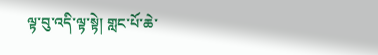ལྟ་བུ་འདི་ལྟ་སྟེ། གླང་པོ་ཆེ་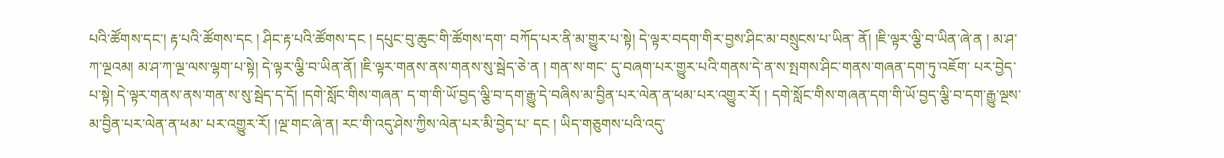པའི་ཚོགས་དང་། རྟ་པའི་ཚོགས་དང ། ཤིང་རྟ་པའི་ཚོགས་དང ། དཔུང་བུ་ཆུང་གི་ཚོགས་དག་ བཀོད་པར་ནི་མ་གྱུར་པ་སྟེ། དེ་ལྟར་བདག་གིར་བྱས་ཤིང་མ་བསྲུངས་པ་ཡིན་ ནོ། །ཇི་ལྟར་ལྕི་བ་ཡིན་ཞེ་ན ། མ་ཤ་ཀ་ལྔའམ། མ་ཤ་ཀ་ལྔ་ལས་ལྷག་པ་སྟེ། དེ་ལྟར་ལྕི་བ་ཡིན་ནོ། །ཇི་ལྟར་གནས་ནས་གནས་སུ་སྦེད་ཅེ་ན ། གན་ས་གང་ དུ་བཞག་པར་གྱུར་པའི་གནས་དེ་ན་ས་སྤགས་ཤིང་གནས་གཞན་དག་ཏུ་འཇོག་ པར་བྱེད་པ་སྟེ། དེ་ལྟར་གནས་ནས་གན་ས་སུ་སྦེད་ད་དོ། །དགེ་སློང་གིས་གཞན་ ད་ག་གི་ཡོ་བྱད་ལྕི་བ་དག་རྒྱུ་དེ་བཞིས་མ་བྱིན་པར་ལེན་ན་ཕམ་པར་འགྱུར་རོ། ། དགེ་སློང་གིས་གཞན་དག་གི་ཡོ་བྱད་ལྕི་བ་དག་རྒྱུ་ལྔས་མ་བྱིན་པར་ལེན་ན་ཕམ་ པར་འགྱུར་རོ། །ལྔ་གང་ཞེ་ན། རང་གི་འདུ་ཤེས་ཀྱིས་ལེན་པར་མི་བྱེད་པ་ དང ། ཡིད་གཅུགས་པའི་འདུ་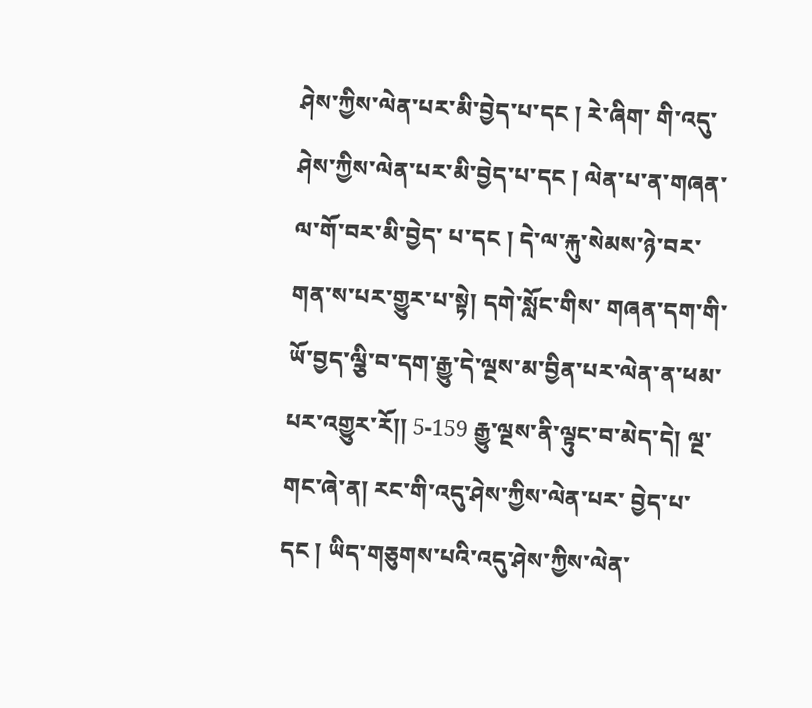ཤེས་ཀྱིས་ལེན་པར་མི་བྱེད་པ་དང ། རེ་ཞིག་ གི་འདུ་ཤེས་ཀྱིས་ལེན་པར་མི་བྱེད་པ་དང ། ལེན་པ་ན་གཞན་ལ་གོ་བར་མི་བྱེད་ པ་དང ། དེ་ལ་རྐུ་སེམས་ཉེ་བར་གན་ས་པར་གྱུར་པ་སྟེ། དགེ་སློང་གིས་ གཞན་དག་གི་ཡོ་བྱད་ལྕི་བ་དག་རྒྱུ་དེ་ལྔས་མ་བྱིན་པར་ལེན་ན་ཕམ་པར་འགྱུར་རོ།། 5-159 རྒྱུ་ལྔས་ནི་ལྟུང་བ་མེད་དེ། ལྔ་གང་ཞེ་ན། རང་གི་འདུ་ཤེས་ཀྱིས་ལེན་པར་ བྱེད་པ་དང ། ཡིད་གཅུགས་པའི་འདུ་ཤེས་ཀྱིས་ལེན་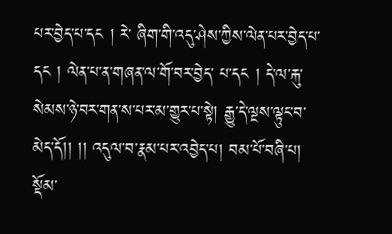པར་བྱེད་པ་དང ། རེ་ ཞིག་གི་འདུ་ཤེས་ཀྱིས་ལེན་པར་བྱེད་པ་དང ། ལེན་པ་ན་གཞན་ལ་གོ་བར་བྱེད་ པ་དང ། དེ་ལ་རྐུ་སེམས་ཉེ་བར་གན་ས་པར་མ་གྱུར་པ་སྟེ། རྒྱུ་དེ་ལྔས་ལྟུང་བ་ མེད་དོ།། །། འདུལ་བ་རྣམ་པར་འབྱེད་པ། བམ་པོ་བཞི་པ། སྡོམ་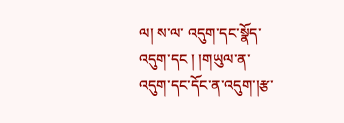ལ། ས་ལ་ འདུག་དང་སྣོད་འདུག་དང ། །གཡུལ་ན་འདུག་དང་དོང་ན་འདུག་།རྩ་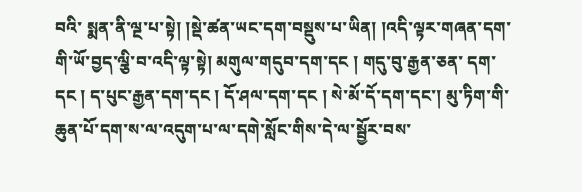བའི་ སྨན་ནི་ལྔ་པ་སྟེ། །སྡེ་ཚན་ཡང་དག་བསྡུས་པ་ཡིན། །འདི་ལྟར་གཞན་དག་ གི་ཡོ་བྱད་ལྕི་བ་འདི་ལྟ་སྟེ། མགུལ་གདུབ་དག་དང ། གདུ་བུ་རྒྱན་ཅན་ དག་དང ། ད་པུང་རྒྱན་དག་དང ། དོ་ཤལ་དག་དང ། སེ་མོ་དོ་དག་དང་། མུ་ཏིག་གི་ཆུན་པོ་དག་ས་ལ་འདུག་པ་ལ་དགེ་སློང་གིས་དེ་ལ་སྦྱོར་བས་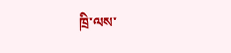ཁྲི་ལས་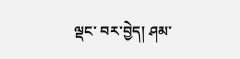ལྡང་ བར་བྱེད། ཤམ་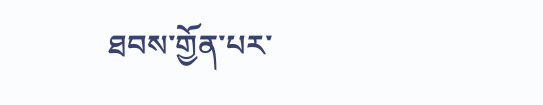ཐབས་གྱོན་པར་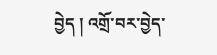བྱེད ། འགྲོ་བར་བྱེད་